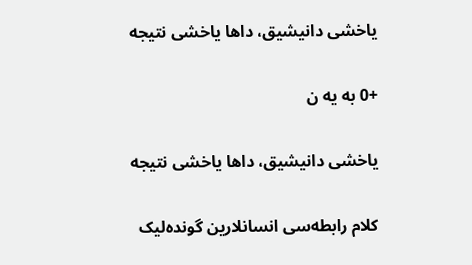یاخشی دانیشیق، داها یاخشی نتیجه

+0 به یه ن

یاخشی دانیشیق، داها یاخشی نتیجه

کلام رابطه‌سی انسانلارین گونده‌لیک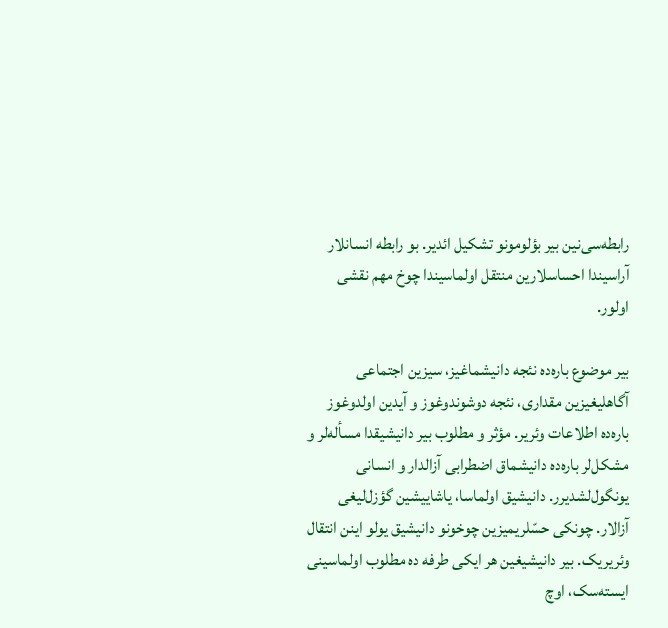رابطه‌سی‌نین بیر بؤلومونو تشکیل ائدیر. بو رابطه انسانلار آراسیندا احساسلارین منتقل اولماسیندا چوخ مهم نقشی اولور.

بیر موضوع باره‌ده نئجه دانیشماغیز، سیزین اجتماعی آگاهلیغیزین مقداری، نئجه دوشوندوغوز و آیدین اولدوغوز باره‌ده اطلاعات وئریر. مؤثر و مطلوب بیر دانیشیقدا مسأله‌لر و مشکل‌لر باره‌ده دانیشماق اضطرابی آزالدار و انسانی یونگول‌لشدیرر. دانیشیق اولماسا، یاشاییشین گؤزل‌لیغی آزالار. چونکی حسّلریمیزین چوخونو دانیشیق یولو اینن انتقال وئریریک. بیر دانیشیغین هر ایکی طرفه ‌ده مطلوب اولماسینی ایسته‌سک، اوچ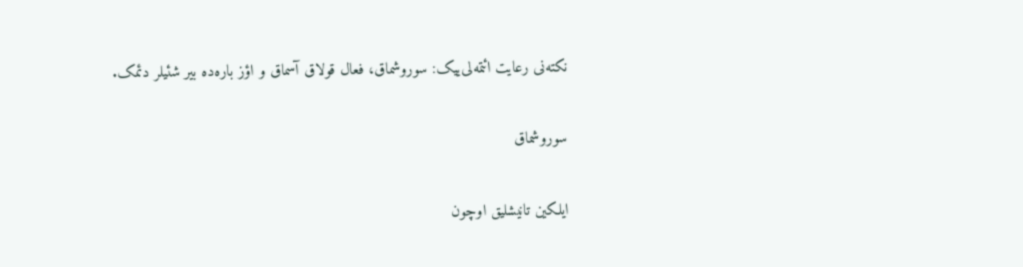نکته‌نی رعایت ائتمه‌لی‌ییک: سوروشماق، فعال قولاق آسماق و اؤز باره‌ده بیر شئیلر دئمک.

سوروشماق

ایلکین تانیشلیق اوچون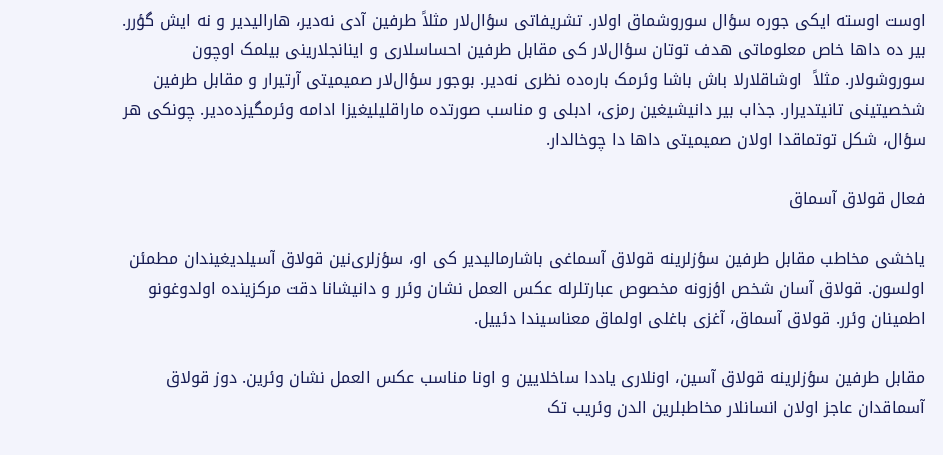اوست اوسته ایکی جوره سؤال سوروشماق اولار. تشریفاتی سؤال‌لار مثلاً طرفین آدی نه‌دیر، هارالیدیر و نه ایش گؤرر. بیر ده داها خاص معلوماتی هدف توتان سؤال‌لار کی مقابل طرفین احساسلاری و اینانجلارینی بیلمک اوچون سوروشولار. مثلاً  اوشاقلارلا باش باشا وئرمک باره‌ده نظری نه‌دیر. بوجور سؤال‌لار صمیمیتی آرتیرار و مقابل طرفین شخصیتینی تانیتدیرار. جذاب بیر دانیشیغین رمزی، ادبلی و مناسب صورتده ماراقلیلیغیزا ادامه وئرمگیزده‌دیر. چونکی هر سؤال، شکل توتماقدا اولان صمیمیتی داها دا چوخالدار.

فعال قولاق آسماق

یاخشی مخاطب مقابل طرفین سؤزلرینه قولاق آسماغی باشارمالیدیر کی او، سؤزلری‌نین قولاق آسیلدیغیندان مطمئن اولسون. قولاق آسان شخص اؤزونه مخصوص عبارتلرله عکس العمل نشان وئرر و دانیشانا دقت مرکزینده اولدوغونو اطمینان وئرر. قولاق آسماق، آغزی باغلی اولماق معناسیندا دئییل.

مقابل طرفین سؤزلرینه قولاق آسین، اونلاری یاددا ساخلایین و اونا مناسب عکس العمل نشان وئرین. دوز قولاق آسماقدان عاجز اولان انسانلار مخاطبلرین الدن وئریب تک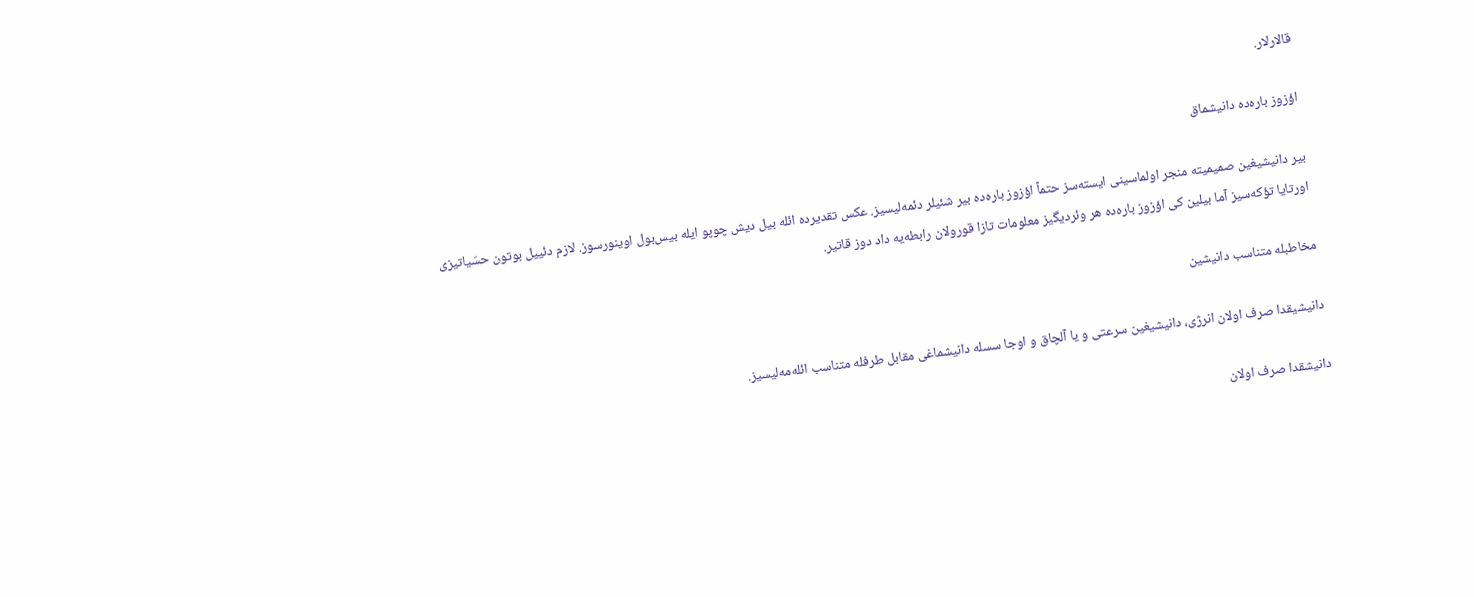قالارلار.

اؤزوز باره‌ده دانیشماق

بیر دانیشیغین صمیمیته منجر اولماسینی ایسته‌سز حتماً اؤزوز باره‌ده بیر شئیلر دئمه‌لیسیز. عکس تقدیرده ائله بیل دیش چوپو ایله بیس‌بول اوینورسوز. لازم دئییل بوتون حسّیاتیزی اورتایا تؤکه‌سیز آما بیلین کی اؤزوز باره‌ده هر وئردیگیز معلومات تازا قورولان رابطه‌یه داد دوز قاتیر.

مخاطبله متناسب دانیشین

دانیشیقدا صرف اولان انرژی، دانیشیغین سرعتی و یا آلچاق و اوجا سسله دانیشماغی مقابل طرفله متناسب ائله‌مه‌لیسیز.

دانیشقدا صرف اولان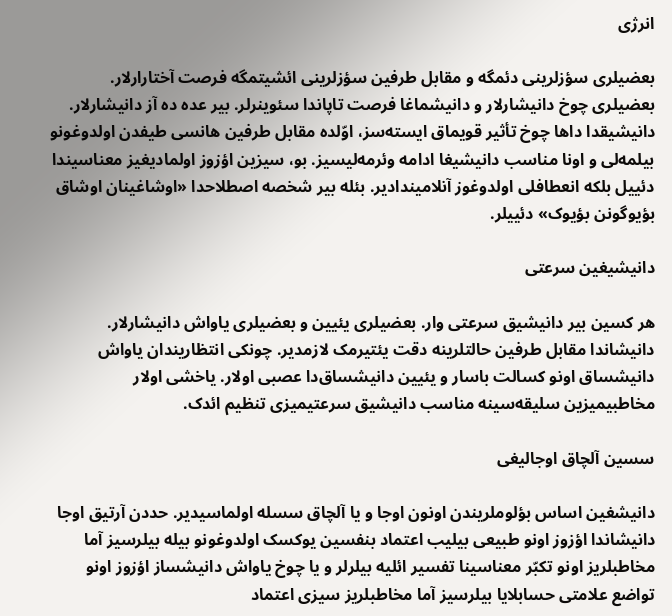انرژی

بعضیلری سؤزلرینی دئمگه و مقابل طرفین سؤزلرینی ائشیتمگه فرصت آختارارلار. بعضیلری چوخ دانیشارلار و دانیشماغا فرصت تاپاندا سئوینرلر. بیر عده ده آز دانیشارلار. دانیشیقدا داها چوخ تأثیر قویماق ایسته‌سز، اوّلده مقابل طرفین هانسی طیفدن اولدوغونو بیلمه‌لی و اونا مناسب دانیشیغا ادامه وئرمه‌لیسیز. بو، سیزین اؤزوز اولمادیغیز معناسیندا دئییل بلکه انعطافلی اولدوغوز آنلامیندادیر. بئله بیر شخصه اصطلاحدا «اوشاغینان اوشاق بؤیوگونن بؤیوک» دئییلر.

دانیشیغین سرعتی

هر کسین بیر دانیشیق سرعتی وار. بعضیلری یئیین و بعضیلری یاواش دانیشارلار. دانیشاندا مقابل طرفین حالتلرینه دقت یئتیرمک لازمدیر. چونکی انتظاریندان یاواش دانیشساق اونو کسالت باسار و یئیین دانیشساق‌دا عصبی اولار. یاخشی اولار مخاطبیمیزین سلیقه‌سینه مناسب دانیشیق سرعتیمیزی تنظیم ائدک.

سسین آلچاق اوجالیغی

دانیشغین اساس بؤلوملریندن اونون اوجا و یا آلچاق سسله اولماسیدیر. حددن آرتیق اوجا دانیشاندا اؤزوز اونو طبیعی بیلیب اعتماد بنفسین یوکسک اولدوغونو بیله‌ بیلرسیز آما مخاطبلریز اونو تکبّر معناسینا تفسیر ائلیه بیلرلر و یا چوخ یاواش دانیشساز اؤزوز اونو تواضع علامتی حسابلایا بیلرسیز آما مخاطبلریز سیزی اعتماد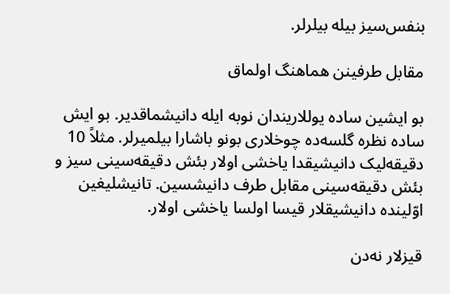بنفس‌سیز بیله بیلرلر.

مقابل طرفینن هماهنگ اولماق

بو ایشین ساده یوللاریندان نوبه ایله دانیشماقدیر. بو ایش ساده نظره گلسه‌ده چوخلاری بونو باشارا بیلمیرلر. مثلاً 10 دقیقه‌لیک دانیشیقدا یاخشی اولار بئش دقیقه‌سینی سیز و بئش دقیقه‌سینی مقابل طرف دانیشسین. تانیشلیغین اوّلینده دانیشیقلار قیسا اولسا یاخشی اولار.

قیزلار نه‌دن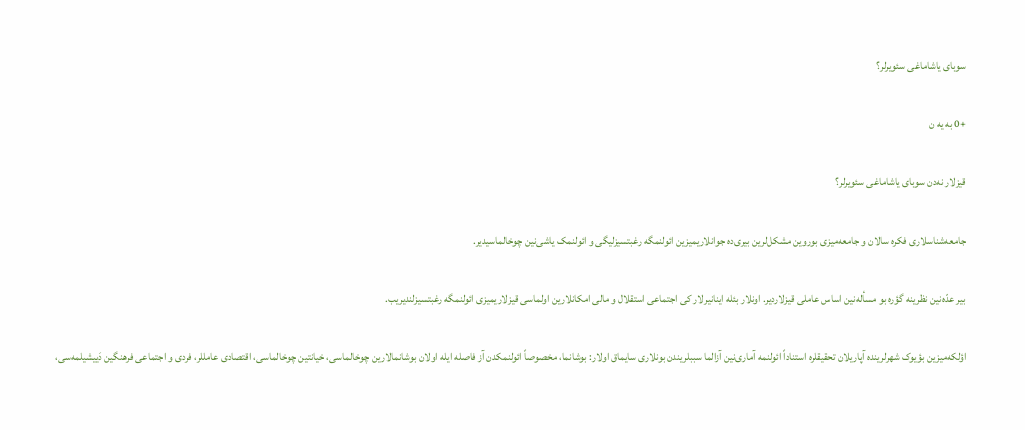سوبای یاشاماغی سئویرلر؟

+0 به یه ن

قیزلار نه‌دن سوبای یاشاماغی سئویرلر؟

جامعه‌شناسلاری فکره سالان و جامعه‌میزی بوروین مشکل‌لرین بیری‌ده جوانلاریمیزین ائولنمگه رغبتسیزلیگی و ائولنمک یاشی‌نین چوخالماسیدیر.

بیر عدّه‌نین نظرینه گؤره بو مسأله‌نین اساس عاملی قیزلاردیر. اونلار بئله اینانیرلار کی اجتماعی استقلال و مالی امکانلارین اولماسی قیزلاریمیزی ائولنمگه رغبتسیزلندیریب.

اؤلکه‌میزین بؤیوک شهرلرینده آپاریلان تحقیقلره استناداً ائولنمه آماری‌نین آزالما سببلریندن بونلاری سایماق اولار: بوشانما، مخصوصاً ائولنمکدن آز فاصله ایله اولان بوشانمالارین چوخالماسی، خیانتین چوخالماسی، اقتصادی عامللر، فردی و اجتماعی فرهنگین دَییشیلمه‌سی،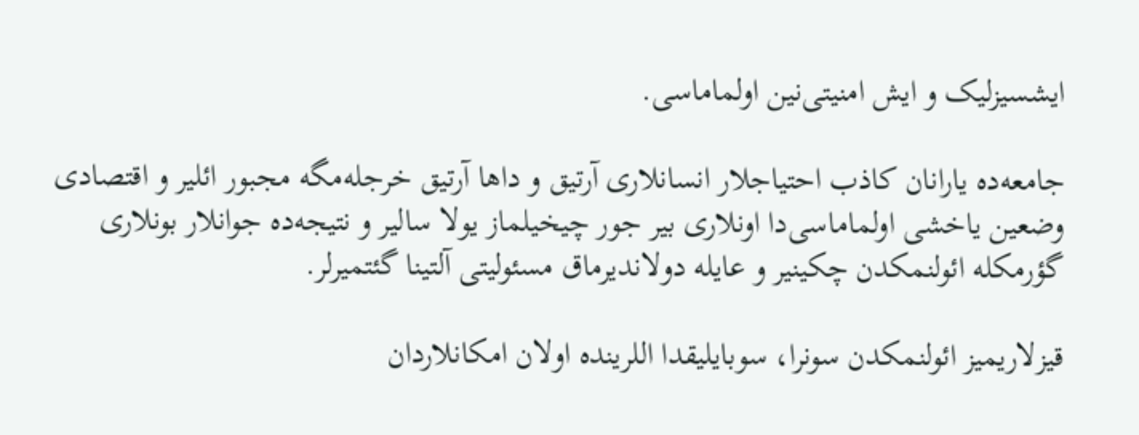ایشسیزلیک و ایش امنیتی‌نین اولماماسی.

جامعه‌ده یارانان کاذب احتیاجلار انسانلاری آرتیق و داها آرتیق خرجله‌مگه مجبور ائلیر و اقتصادی وضعین یاخشی اولماماسی‌دا اونلاری بیر جور چیخیلماز یولا سالیر و نتیجه‌ده جوانلار بونلاری گؤرمکله ائولنمکدن چکینیر و عایله‌ دولاندیرماق مسئولیتی آلتینا گئتمیرلر.

قیزلاریمیز ائولنمکدن سونرا، سوبایلیقدا اللرینده اولان امکانلاردان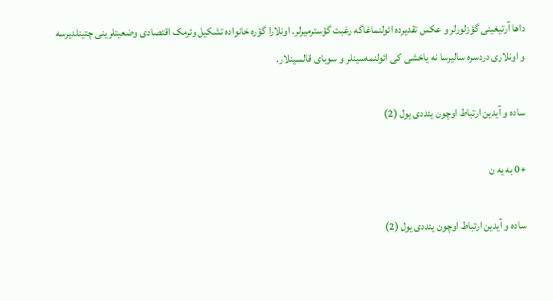داها آرتیغینی گؤزلورلر و عکس تقدیرده ائولنماغاگه رغبت گؤسترمیرلر. اونلارا گؤره خانواده تشکیل وئرمک اقتصادی وضعیتلرینی چتینلدیرسه و اونلاری دردسره سالیرسا نه یاخشی کی ائولنمه‌سینلر و سوبای قالسینلار.

ساده و آیدین ارتباط اوچون یئددی یول (2)

+0 به یه ن

ساده و آیدین ارتباط اوچون یئددی یول (2)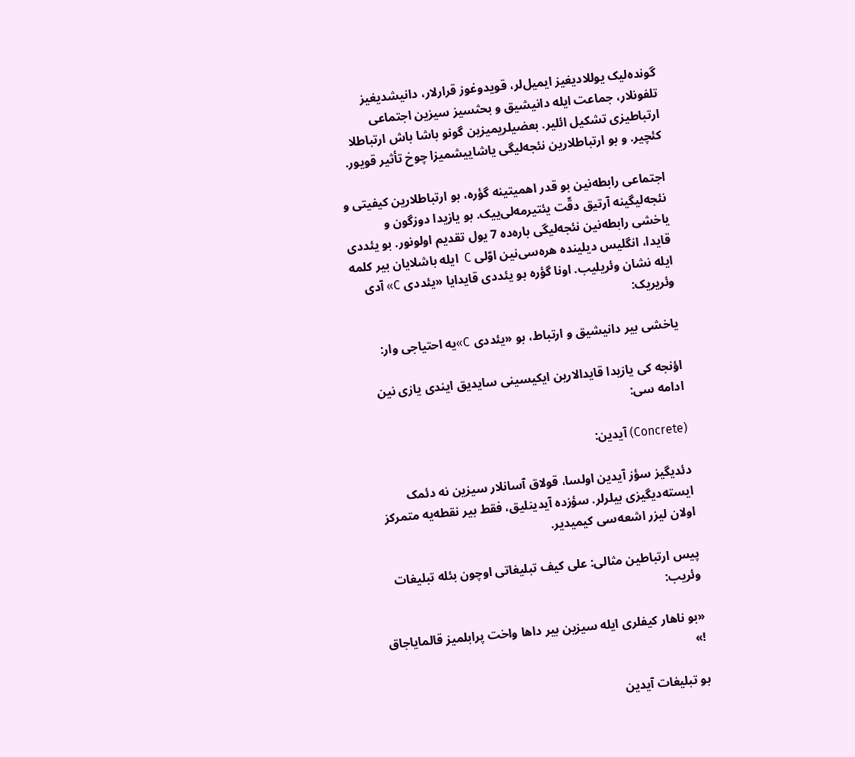گونده‌لیک یوللادیغیز ایمیل‌لر، قویدوغوز قرارلار، دانیشدیغیز تلفونلار، جماعت ایله دانیشیق و بحثسیز سیزین اجتماعی ارتباطیزی تشکیل ائلیر. بعضیلریمیزین گونو باشا باش ارتباطلا کئچیر. و بو ارتباطلارین نئجه‌لیگی یاشاییشمیزا چوخ تأثیر قویور.

اجتماعی رابطه‌نین بو قدر اهمیتینه گؤره، بو ارتباطلارین کیفیتی و نئجه‌لیگینه آرتیق دقّت یئتیرمه‌لی‌ییک. بو یازیدا دوزگون و یاخشی رابطه‌نین نئجه‌لیگی باره‌ده 7 یول تقدیم اولونور. بو یئددی قایدا، انگلیس دیلینده هره‌سی‌نین اوّلی C  ایله باشلایان بیر کلمه ایله نشان وئریلیب. اونا گؤره بو یئددی قایدایا «یئددی C» آدی وئریریک:

یاخشی بیر دانیشیق و ارتباط، بو «یئددی C»یه احتیاجی وار:

اؤنجه کی یازیدا قایدالارین ایکیسینی سایدیق ایندی یازی نین ادامه سی:

(Concrete) آیدین:

دئدیگیز سؤز آیدین اولسا، قولاق آسانلار سیزین نه دئمک ایسته‌دیگیزی بیلرلر. سؤزده آیدینلیق، فقط بیر نقطه‌یه متمرکز اولان لیزر اشعه‌سی کیمیدیر.

پیس ارتباطین مثالی: علی کیف تبلیغاتی اوچون بئله تبلیغات وئریب:

«بو ناهار کیفلری ایله سیزین بیر داها واخت پرابلمیز قالمایاجاق !»

بو تبلیغات آیدین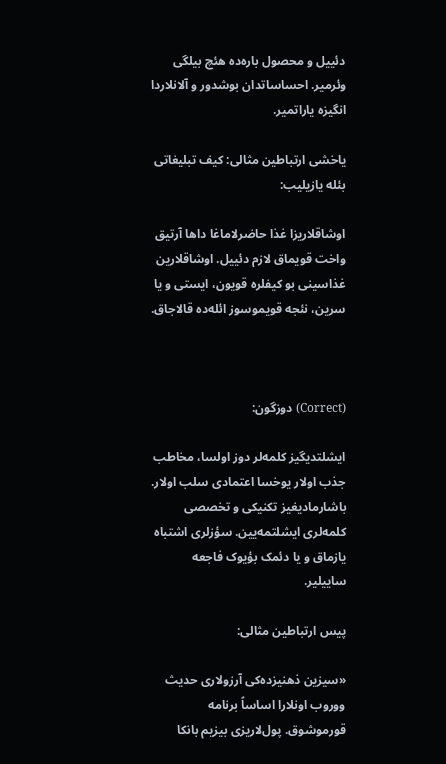دئییل و محصول باره‌ده هئچ بیلگی وئرمیر. احساساتدان بوشدور و آلانلاردا انگیزه یاراتمیر.

یاخشی ارتباطین مثالی: کیف تبلیغاتی بئله یازیلیب:

اوشاقلاریزا غذا حاضرلاماغا داها آرتیق واخت قویماق لازم دئییل. اوشاقلارین غذاسینی بو کیفلره قویون، ایستی و یا سرین، نئجه قویموسوز ائله‌ده قالاجاق.



(Correct) دوزگون:

ایشلتدیگیز کلمه‌لر دوز اولسا، مخاطب جذب اولار یوخسا اعتمادی سلب اولار. باشارمادیغیز تکنیکی و تخصصی کلمه‌لری ایشلتمه‌یین. سؤزلری اشتباه یازماق و یا دئمک بؤیوک فاجعه ساییلیر.

پیس ارتباطین مثالی:

«سیزین ذهنیزده‌کی آرزولاری حدیث ووروب اونلارا اساساً برنامه‌ قورموشوق. پول‌لاریزی بیزیم بانکا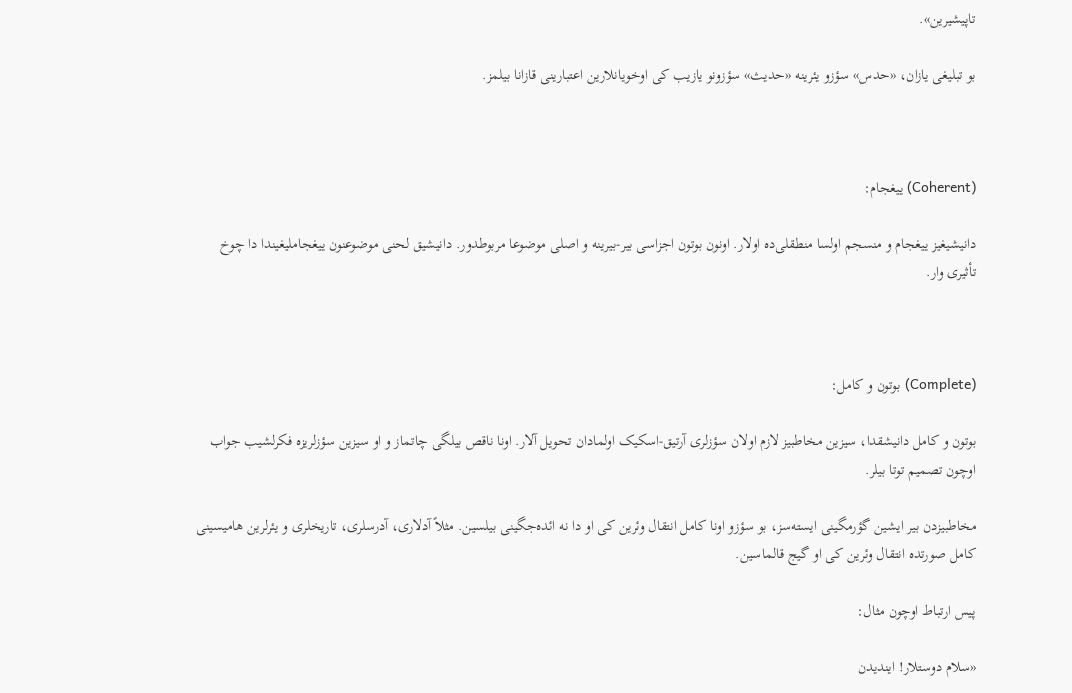تاپیشیرین».

بو تبلیغی یازان، «حدس» سؤزو یئرینه «حدیث» سؤزونو یازیب کی اوخویانلارین اعتبارینی قازانا بیلمز.



(Coherent) ییغجام:

دانیشیغیز ییغجام و منسجم اولسا منطقلی‌ده اولار. اونون بوتون اجزاسی بیر-بیرینه و اصلی موضوعا مربوطدور. دانیشیق لحنی موضوعنون ییغجاملیغیندا دا چوخ تأثیری وار.



(Complete) بوتون و کامل:

بوتون و کامل دانیشقدا، سیزین مخاطبیز لازم اولان سؤزلری آرتیق-اسکیک اولمادان تحویل آلار. اونا ناقص بیلگی چاتماز و او سیزین سؤزلریزه فکرلشیب جواب اوچون تصمیم توتا بیلر.

مخاطبیزدن بیر ایشین گؤرمگینی ایسته‌سز، بو سؤزو اونا کامل انتقال وئرین کی او دا نه ائده‌جگینی بیلسین. مثلاً آدلاری، آدرسلری، تاریخلری و یئرلرین هامیسینی کامل صورتده انتقال وئرین کی او گیج قالماسین.

پیس ارتباط اوچون مثال:

«سلام دوستلار! ایندیدن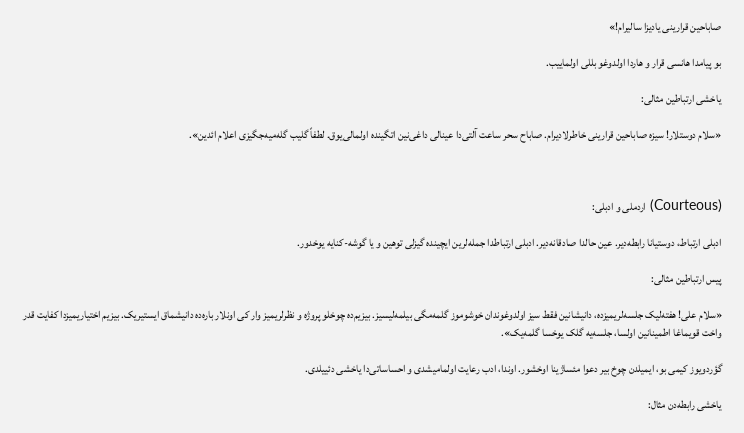صاباحین قرارینی یادیزا سالیرام!»

بو پیامدا هانسی قرار و هاردا اولدوغو بللی اولماییب.

یاخشی ارتباطین مثالی:

«سلام دوستلار! سیزه صاباحین قرارینی خاطرلادیرام. صاباح سحر ساعت آلتی‌دا عینالی داغی‌نین اتگینده اولمالی‌یوق. لطفاً گلیب گله‌میه‌جگیزی اعلام ائدین».



(Courteous) اردملی و ادبلی:

ادبلی ارتباط، دوستیانا رابطه‌دیر. عین حالدا صادقانه‌دیر. ادبلی ارتباطدا جمله‌لرین ایچینده گیزلی توهین و یا گوشه-کنایه یوخدور.

پیس ارتباطین مثالی:

«سلام علی! هفته‌لیک جلسه‌لریمیزده، دانیشانین فقط سیز اولدوغوندان خوشوموز گلمه‌مگی بیلمه‌لیسیز. بیزیم‌ده چوخلو پروژه و نظرلریمیز وار کی اونلار باره‌ده دانیشماق ایستیریک. بیزیم‌ اختیاریمیزدا کفایت قدر واخت قویماغا اطمینانین اولسا، جلسه‌یه گلک یوخسا گلمه‌یک».

گؤردویوز کیمی بو، ایمیلدن چوخ بیر دعوا مئساژینا اوخشور. اوندا، ادب رعایت اولمامیشدی و احساساتی‌دا یاخشی دئییلدی.

یاخشی رابطه‌دن مثال: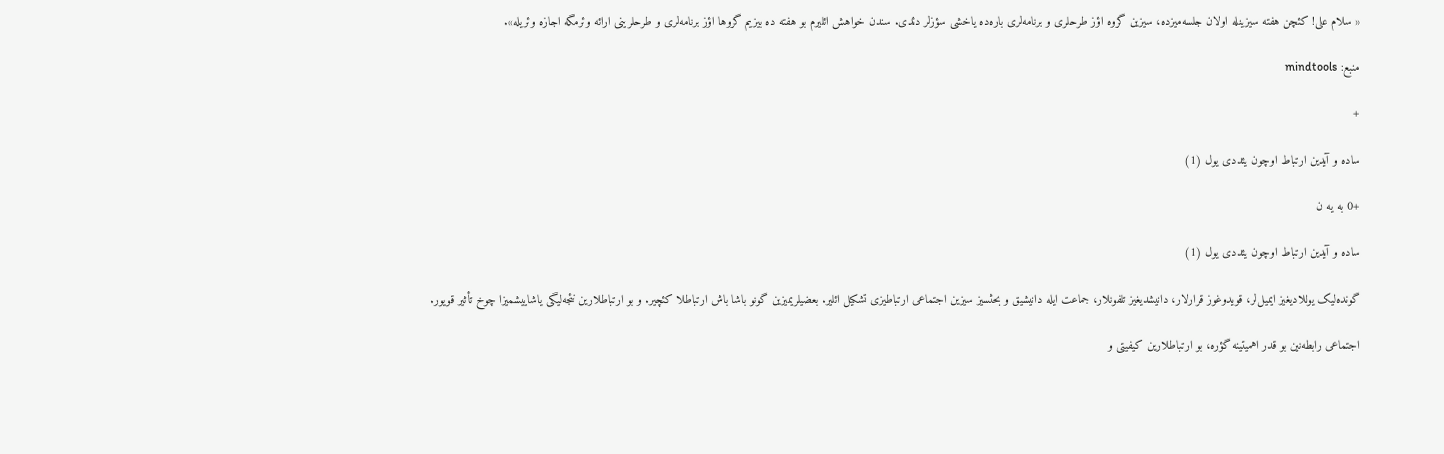« سلام علی! کئچن هفته سیزینله اولان جلسه‌میزده، سیزین گروه اؤز طرحلری و برنامه‌لری باره‌ده یاخشی سؤزلر دئدی. سندن خواهش ائلیرم بو هفته‌ ده بیزیم گروها اؤز برنامه‌لری و طرحلرینی ارائه وئرمگه اجازه وئریله».

منبع: mindtools

+

ساده و آیدین ارتباط اوچون یئددی یول (1)

+0 به یه ن

ساده و آیدین ارتباط اوچون یئددی یول (1)

گونده‌لیک یوللادیغیز ایمیل‌لر، قویدوغوز قرارلار، دانیشدیغیز تلفونلار، جماعت ایله دانیشیق و بحثسیز سیزین اجتماعی ارتباطیزی تشکیل ائلیر. بعضیلریمیزین گونو باشا باش ارتباطلا کئچیر. و بو ارتباطلارین نئجه‌لیگی یاشاییشمیزا چوخ تأثیر قویور.

اجتماعی رابطه‌نین بو قدر اهمیتینه گؤره، بو ارتباطلارین کیفیتی و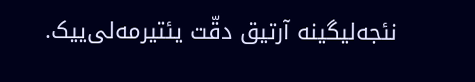نئجه‌لیگینه آرتیق دقّت یئتیرمه‌لی‌ییک.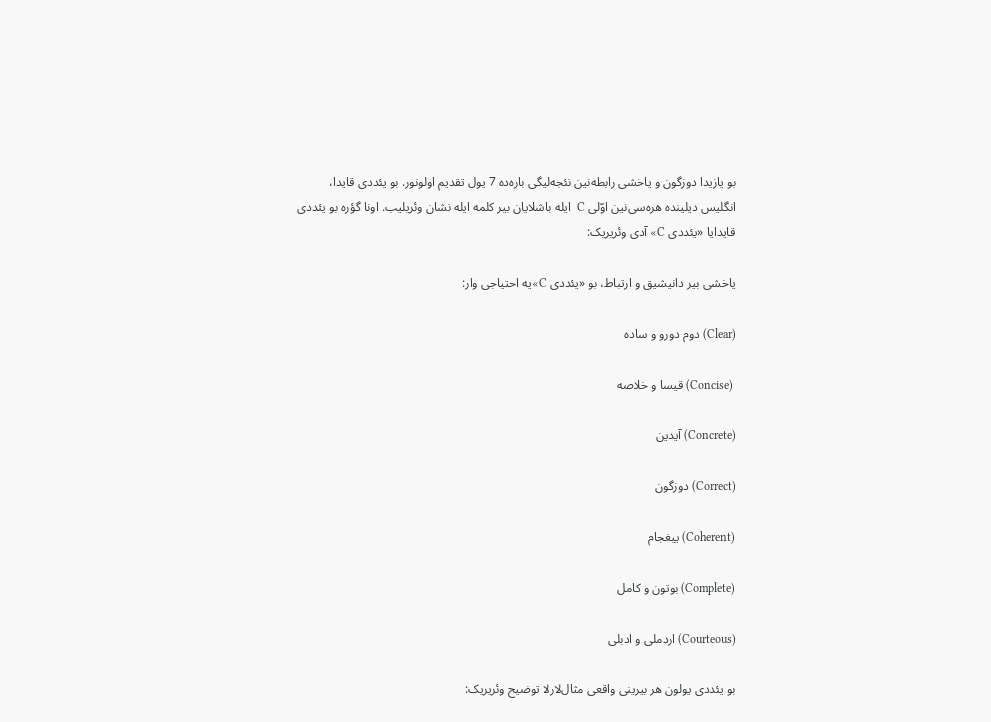بو یازیدا دوزگون و یاخشی رابطه‌نین نئجه‌لیگی باره‌ده 7 یول تقدیم اولونور. بو یئددی قایدا، انگلیس دیلینده هره‌سی‌نین اوّلی C  ایله باشلایان بیر کلمه ایله نشان وئریلیب. اونا گؤره بو یئددی قایدایا «یئددی C» آدی وئریریک:

یاخشی بیر دانیشیق و ارتباط، بو «یئددی C»یه احتیاجی وار:

(Clear) دوم دورو و ساده‌

 (Concise) قیسا و خلاصه

(Concrete) آیدین

(Correct) دوزگون

(Coherent) ییغجام

(Complete) بوتون و کامل

(Courteous) اردملی و ادبلی

بو یئددی یولون هر بیرینی واقعی مثال‌لارلا توضیح وئریریک: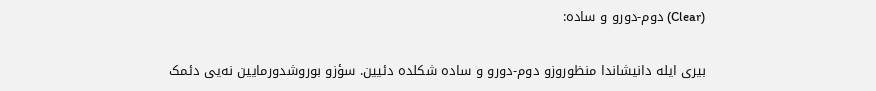(Clear) دوم-دورو و ساده:

بیری ایله دانیشاندا منظوروزو دوم-دورو و ساده شکلده دئیین. سؤزو بوروشدورمایین نه‌یی دئمک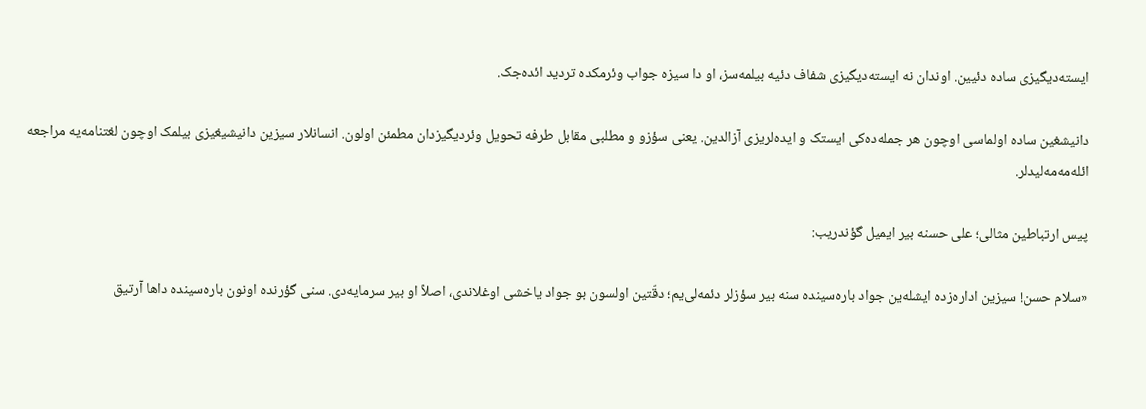ایسته‌دیگیزی ساده دئیین. اوندان نه ایسته‌دیگیزی شفاف دئیه بیلمه‌سز، او دا سیزه جواب وئرمکده تردید ائده‌جک.

دانیشغین ساده اولماسی اوچون هر جمله‌ده‌کی ایستک و ایده‌لریزی آزالدین. یعنی سؤزو و مطلبی مقابل طرفه تحویل وئردیگیزدان مطمئن اولون. انسانلار سیزین دانیشیغیزی بیلمک اوچون لغتنامه‌یه‌ مراجعه ائله‌مه‌مه‌لیدلر.

پیس ارتباطین مثالی؛ علی حسنه بیر ایمیل گؤندریب:

«سلام حسن! سیزین اداره‌زده ایشله‌ین جواد باره‌سینده سنه بیر سؤزلر دئمه‌لی‌یم؛ دقّتین اولسون بو جواد یاخشی اوغلاندی، اصلاً او بیر سرمایه‌دی. سنی گؤرنده اونون باره‌سینده داها آرتیق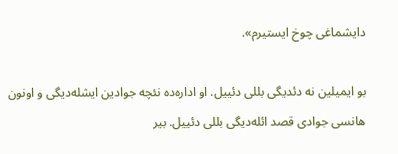دایشماغی چوخ ایستیرم».

بو ایمیلین نه دئدیگی بللی دئییل. او اداره‌ده نئچه جوادین ایشله‌دیگی و اونون هانسی جوادی قصد ائله‌دیگی بللی دئییل. بیر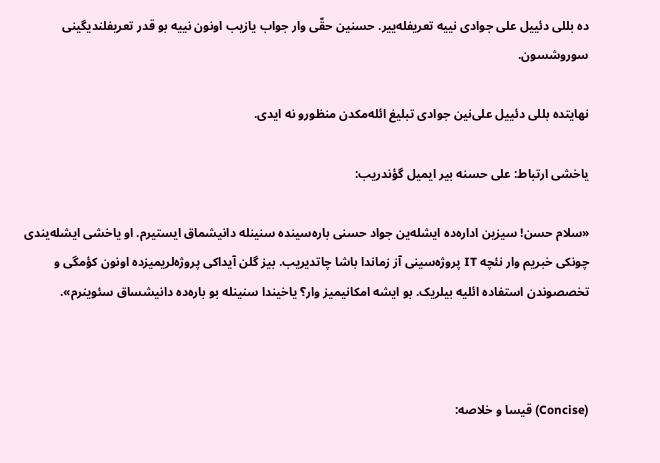ده بللی دئییل علی جوادی نییه تعریفله‌ییر. حسنین حقّی وار جواب یازیب اونون نییه بو قدر تعریفلندیگینی سوروشسون.

نهایتده بللی دئییل علی‌نین جوادی تبلیغ ائله‌مکدن منظورو نه ایدی.

یاخشی ارتباط: علی حسنه بیر ایمیل گؤندریب:

«سلام حسن! سیزین اداره‌ده ایشله‌ین جواد حسنی باره‌سینده سنینله دانیشماق ایستیرم. او یاخشی ایشله‌یندی چونکی خبریم وار نئچه IT پروژه‌سینی آز زماندا باشا چاتدیریب. بیز گلن آیداکی پروژه‌لریمیزده اونون کؤمگی و تخصصوندن استفاده ائلیه بیلریک. بو ایشه امکانیمیز وار؟ یاخیندا سنینله بو باره‌ده دانیشساق سئوینرم».



(Concise) قیسا و خلاصه: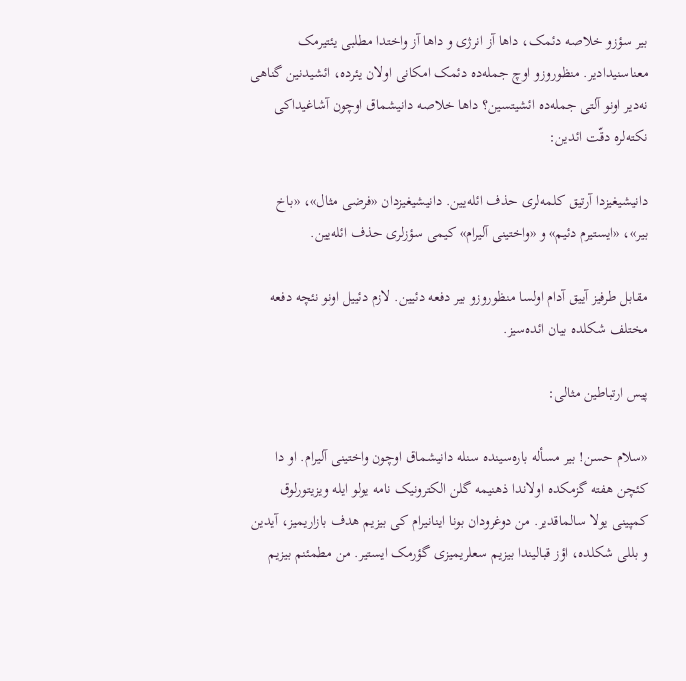بیر سؤزو خلاصه دئمک، داها آز انرژی و داها آز واختدا مطلبی یئتیرمک معناسنیدادیر. منظوروزو اوچ جمله‌ده دئمک امکانی اولان یئرده، ائشیدنین گناهی نه‌دیر اونو آلتی جمله‌ده ائشیتسین؟ داها خلاصه دانیشماق اوچون آشاغیداکی نکته‌لره دقّت ائدین:

دانیشیغیزدا آرتیق کلمه‌لری حذف ائله‌یین. دانیشیغیزدان «فرضی مثال»، «باخ بیر»، «ایستیرم دئیم» و «واختینی آلیرام» کیمی سؤزلری حذف ائله‌یین.

مقابل طرفیز آییق آدام اولسا منظوروزو بیر دفعه دئیین. لازم دئییل اونو نئچه دفعه مختلف شکلده بیان ائده‌سیز.

پیس ارتباطین مثالی:

«سلام حسن! بیر مسأله باره‌سینده سنله دانیشماق اوچون واختینی آلیرام. او دا کئچن هفته گزمکده اولاندا ذهنیمه گلن الکترونیک نامه یولو ایله ویزیتورلوق کمپینی یولا ‌سالماقدیر. من دوغرودان بونا اینانیرام کی بیزیم هدف بازاریمیز، آیدین و بللی شکلده، اؤز قبالیندا بیزیم سعلریمیزی گؤرمک ایستیر. من مطمئنم بیزیم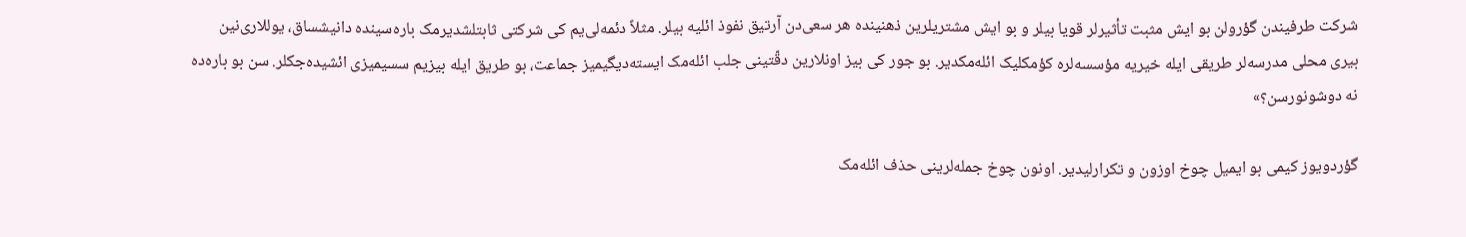شرکت طرفیندن گؤرولن بو ایش مثبت تأثیرلر قویا بیلر و بو ایش مشتریلرین ذهنینده هر سعی‌دن آرتیق نفوذ ائلیه بیلر. مثلاً دئمه‌لی‌یم کی شرکتی ثابتلشدیرمک باره‌سینده دانیشساق، یوللاری‌نین بیری محلی مدرسه‌لر طریقی ایله خیریه مؤسسه‌لره کؤمکلیک ائله‌مکدیر. بو جور کی بیز اونلارین دقّتینی جلب ائله‌مک ایسته‌دیگیمیز جماعت، بو طریق ایله بیزیم سسیمیزی ائشیده‌جکلر. سن بو باره‌ده نه دوشونورسن؟»

گؤردویوز کیمی بو ایمیل چوخ اوزون و تکرارلیدیر. اونون چوخ جمله‌لرینی حذف ائله‌مک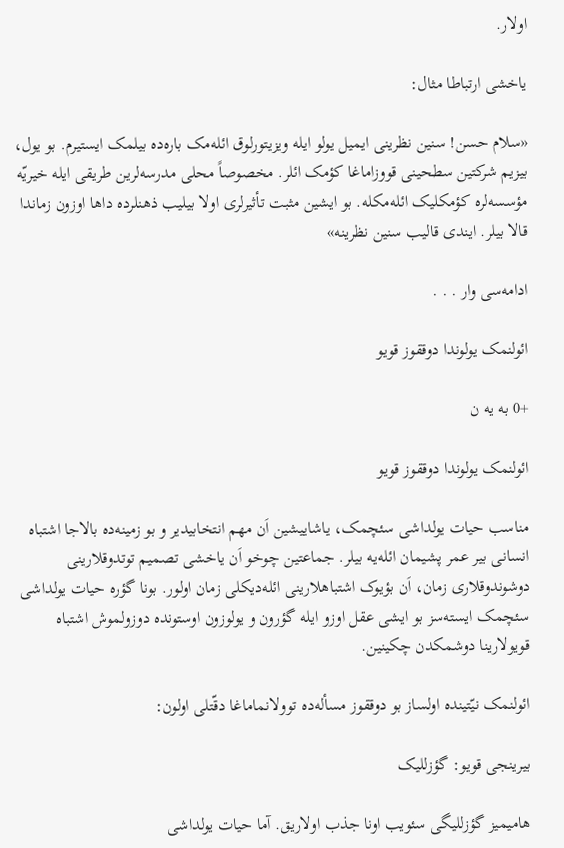اولار.

یاخشی ارتباطا مثال:

«سلام حسن! سنین نظرینی ایمیل یولو ایله ویزیتورلوق ائله‌مک باره‌ده بیلمک ایستیرم. بو یول، بیزیم شرکتین سطحینی قووزاماغا کؤمک ائلر. مخصوصاً محلی مدرسه‌لرین طریقی ایله خیریّه مؤسسه‌لره کؤمکلیک ائله‌مکله. بو ایشین مثبت تأثیرلری اولا بیلیب ذهنلرده داها اوزون زماندا قالا بیلر. ایندی قالیب سنین نظرینه»

ادامه‌سی وار . . .

ائولنمک یولوندا دوققوز قویو

+0 به یه ن

ائولنمک یولوندا دوققوز قویو

مناسب حیات یولداشی سئچمک، یاشاییشین اَن مهم انتخابیدیر و بو زمینه‌ده بالاجا اشتباه انسانی بیر عمر پشیمان ائله‌یه بیلر. جماعتین چوخو اَن یاخشی تصمیم توتدوقلارینی دوشوندوقلاری زمان، اَن بؤیوک اشتباهلارینی ائله‌دیکلی زمان اولور. بونا گؤره حیات یولداشی سئچمک ایسته‌سز بو ایشی عقل اوزو ایله گؤرون و یولوزون اوستونده دوزولموش اشتباه قویولارینا دوشمکدن چکینین.

ائولنمک نیّتینده اولساز بو دوققوز مسأله‌ده توولانماماغا دقّتلی اولون:

بیرینجی قویو: گؤزللیک

هامیمیز گؤزللیگی سئویب اونا جذب اولاریق. آما حیات یولداشی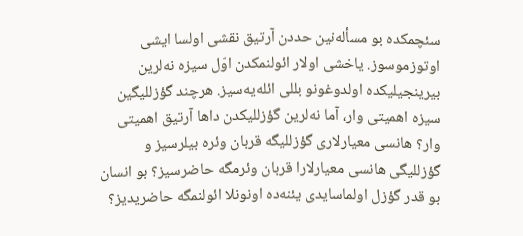سئچمکده بو مسأله‌نین حددن آرتیق نقشی اولسا ایشی اوتوزموسوز. یاخشی اولار ائولنمکدن اوّل سیزه نه‌لرین بیرینجیلیکده اولدوغونو بللی ائله‌یه‌سیز. هرچند گؤزللیگین سیزه اهمیتی وار، آما نه‌لرین گؤزللیکدن داها آرتیق اهمیتی وار؟ هانسی معیارلاری گؤزللیگه قربان وئره بیلرسیز و گؤزللیگی هانسی معیارلارا قربان وئرمگه حاضرسیز؟ بو انسان بو قدر گؤزل اولماسایدی یئنه‌ده اونونلا ائولنمگه حاضریدیز؟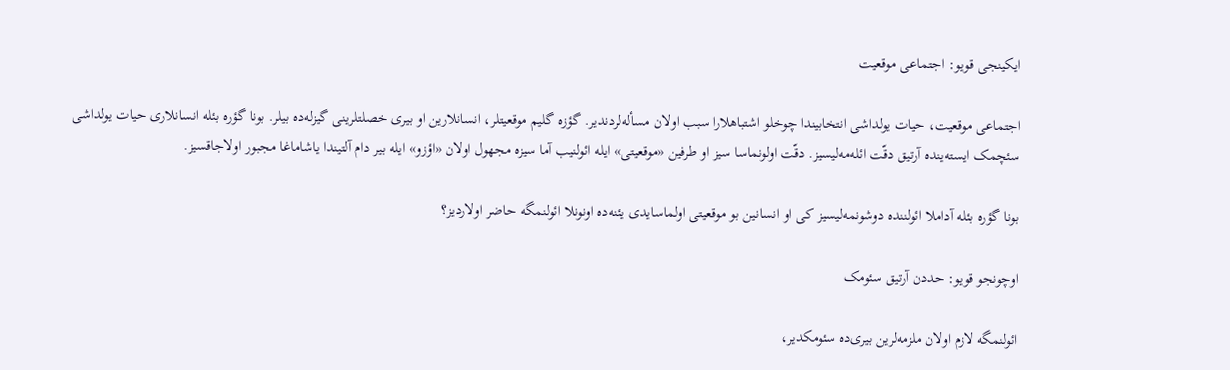ایکینجی قویو: اجتماعی موقعیت

اجتماعی موقعیت، حیات یولداشی انتخابیندا چوخلو اشتباهلارا سبب اولان مسأله‌لردندیر. گؤزه گلیم موقعیتلر، انسانلارین او بیری خصلتلرینی گیزله‌ده بیلر. بونا گؤره بئله انسانلاری حیات یولداشی سئچمک ایسته‌ینده آرتیق دقّت ائله‌مه‌لیسیز. دقّت اولونماسا سیز او طرفین «موقعیتی» ایله ائولنیب آما سیزه مجهول اولان «اؤزو» ایله بیر دام آلتیندا یاشاماغا مجبور اولاجاقسیز.

بونا گؤره بئله آداملا ائولننده دوشونمه‌لیسیز کی او انسانین بو موقعیتی اولماسایدی یئنه‌ده اونونلا ائولنمگه حاضر اولاردیز؟

اوچونجو قویو: حددن آرتیق سئومک

ائولنمگه لازم اولان ملزمه‌لرین بیری‌ده سئومکدیر،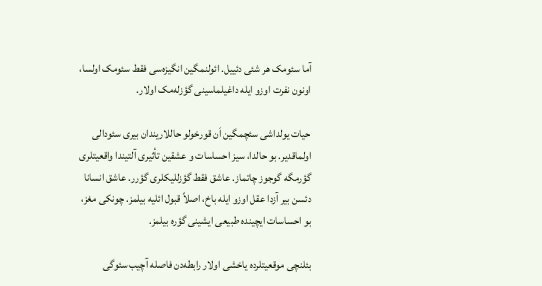آما سئومک هر شئی دئییل. ائولنمگین انگیزه‌سی فقط سئومک اولسا، اونون نفرت اوزو ایله داغیلماسینی گؤزله‌مک اولار.

حیات یولداشی سئچمگین اَن قورخولو حاللاریندان بیری سئودالی اولماقدیر. بو حالدا، سیز احساسات و عشقین تأثیری آلتیندا واقعیتلری گؤرمگه گوجوز چاتماز. عاشق فقط گؤزللیکلری گؤرر. عاشق انسانا دئسن بیر آزدا عقل اوزو ایله باخ، اصلاً قبول ائلیه بیلمز. چونکی مغز، بو احساسات ایچینده طبیعی ایشینی گؤره بیلمز.

بئلنچی موقعیتلرده یاخشی اولار رابطه‌دن فاصله آچیب سئوگی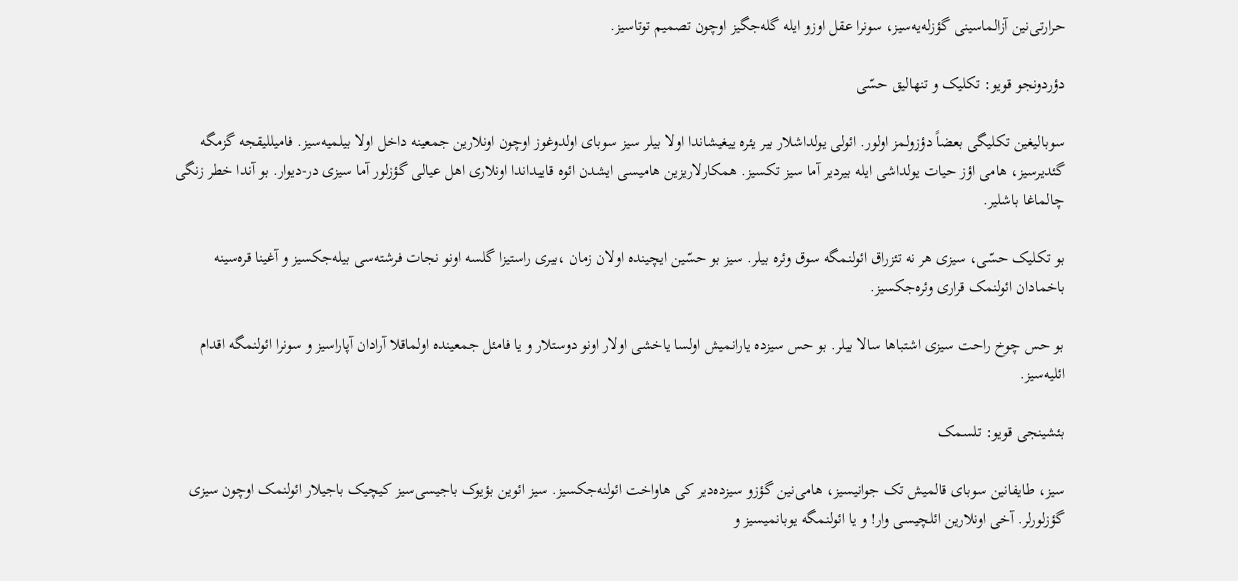حرارتی‌نین آزالماسینی گؤزله‌یه‌سیز، سونرا عقل اوزو ایله گله‌جگیز اوچون تصمیم توتاسیز.

دؤردونجو قویو: تکلیک و تنهالیق حسّی

سوبالیغین تکلیگی بعضاً دؤزولمز اولور. ائولی یولداشلار بیر یئره ییغیشاندا اولا بیلر سیز سوبای اولدوغوز اوچون اونلارین جمعینه داخل اولا بیلمیه‌سیز. فامیللیقجه گزمگه گئدیرسیز، هامی اؤز حیات یولداشی ایله بیردیر آما سیز تکسیز. همکارلاریزین هامیسی ایشدن ائوه قاییداندا اونلاری اهل عیالی گؤزلور آما سیزی در-دیوار. بو آندا خطر زنگی چالماغا باشلیر.

بو تکلیک حسّی، سیزی هر نه تئزراق ائولنمگه سوق وئره بیلر. سیز بو حسّین ایچینده اولان زمان ،بیری راستیزا گلسه اونو نجات فرشته‌سی بیله‌جکسیز و آغینا قره‌سینه باخمادان ائولنمک قراری وئره‌جکسیز.

بو حس چوخ راحت سیزی اشتباها سالا بیلر. بو حس سیزده یارانمیش اولسا یاخشی اولار اونو دوستلار و یا فامئل جمعینده اولماقلا آرادان آپاراسیز و سونرا ائولنمگه اقدام ائلیه‌سیز.

بئشینجی قویو: تلسمک

سیز، طایفانین سوبای قالمیش تک جوانیسیز، هامی‌نین گؤزو سیزده‌دیر کی هاواخت ائولنه‌جکسیز. سیز ائوین بؤیوک باجیسی‌سیز کیچیک باجیلار ائولنمک اوچون سیزی گؤزلورلر. آخی اونلارین‌ ائلچیسی وار! و یا ائولنمگه یوبانمیسیز و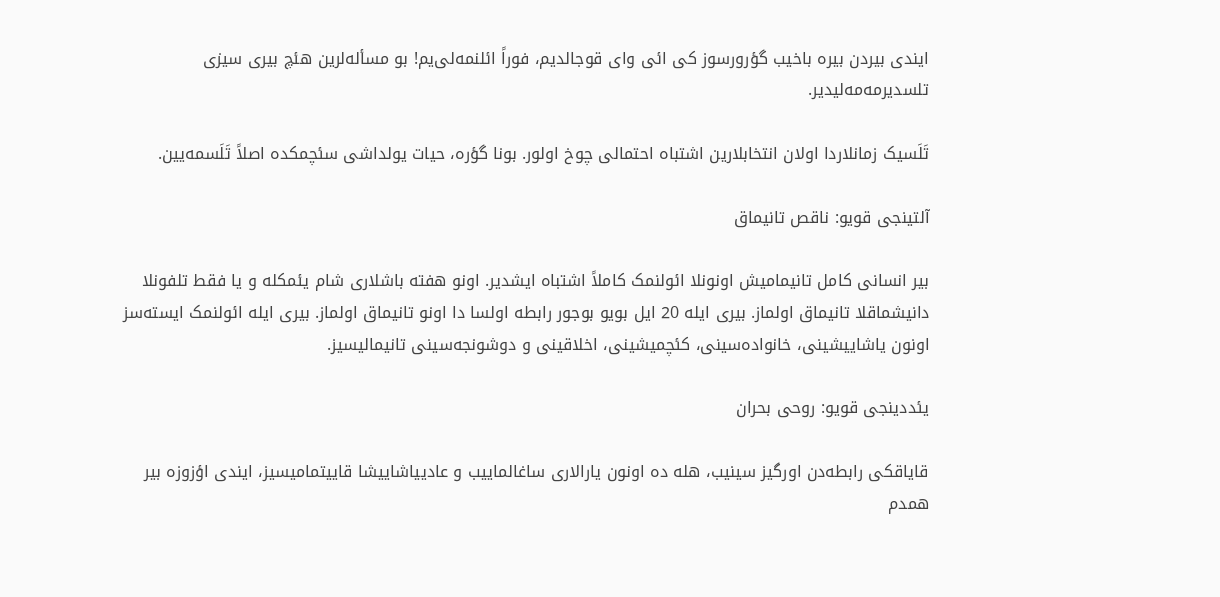ایندی بیردن بیره باخیب گؤرورسوز کی ائی وای قوجالدیم، فوراً ائلنمه‌لی‌یم! بو مسأله‌لرین هئچ بیری سیزی تلسدیرمه‌مه‌لیدیر.

تَلَسیک زمانلاردا اولان انتخابلارین اشتباه احتمالی چوخ اولور. بونا گؤره، حیات یولداشی سئچمکده اصلاً تَلَسمه‌یین.

آلتینجی قویو: ناقص تانیماق

بیر انسانی کامل تانیمامیش اونونلا ائولنمک کاملاً اشتباه ایشدیر. اونو هفته باشلاری شام یئمکله و یا فقط تلفونلا دانیشماقلا تانیماق اولماز. بیری ایله 20 ایل‌ بویو بوجور رابطه اولسا دا اونو تانیماق اولماز. بیری ایله ائولنمک ایسته‌سز اونون یاشاییشینی، خانواده‌سینی، کئچمیشینی، اخلاقینی و دوشونجه‌سینی تانیمالیسیز.

یئددینجی قویو: روحی بحران

قایاقکی رابطه‌دن اورگیز سینیب، هله ده اونون یارالاری ساغالماییب و عادییاشاییشا قاییتمامیسیز، ایندی اؤزوزه بیر همدم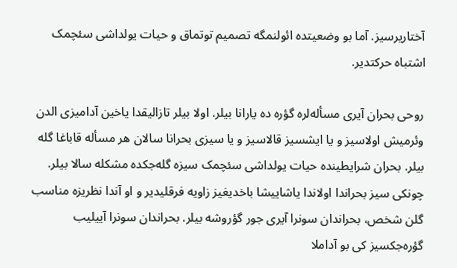آختاریرسیز. آما بو وضعیتده ائولنمگه تصمیم توتماق و حیات یولداشی سئچمک اشتباه حرکتدیر.

روحی بحران آیری مسأله‌لره گؤره‌ ده یارانا بیلر. اولا بیلر تازالیقدا یاخین آدامیزی الدن وئرمیش اولاسیز و یا ایشسیز قالاسیز و یا سیزی بحرانا سالان هر مسأله قاباغا گله بیلر. بحران شرایطینده حیات یولداشی سئچمک سیزه گله‌جکده مشکله سالا بیلر. چونکی سیز بحراندا اولاندا یاشاییشا باخدیغیز زاویه فرقلیدیر و او آندا نظریزه مناسب گلن شخص، بحراندان سونرا آیری جور گؤروشه بیلر. بحراندان سونرا آییلیب گؤره‌جکسیز کی بو آداملا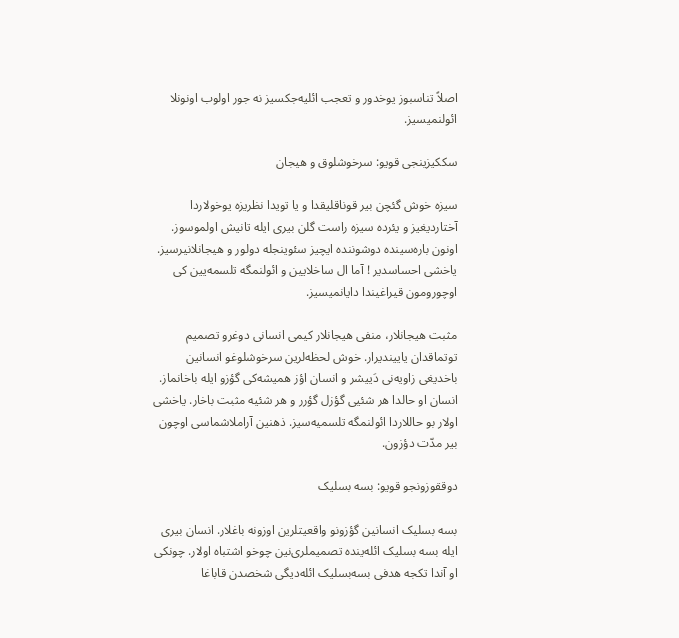اصلاً تناسبوز یوخدور و تعجب ائلیه‌جکسیز نه جور اولوب اونونلا ائولنمیسیز.

سککیزینجی قویو: سرخوشلوق و هیجان

سیزه خوش گئچن بیر قوناقلیقدا و یا تویدا نظریزه یوخولاردا آختاردیغیز و یئرده سیزه راست گلن بیری ایله تانیش اولموسوز. اونون باره‌سینده دوشوننده ایچیز سئوینجله دولور و هیجانلانیرسیز. یاخشی احساسدیر ! آما ال ساخلایین و ائولنمگه تلسمه‌یین کی اوچورومون قیراغیندا دایانمیسیز.

مثبت هیجانلار، منفی هیجانلار کیمی انسانی دوغرو تصمیم توتماقدان یاییندیرار. خوش لحظه‌لرین سرخوشلوغو انسانین باخدیغی زاویه‌نی دَییشر و انسان اؤز همیشه‌کی گؤزو ایله باخانماز. انسان او حالدا هر شئیی گؤزل گؤرر و هر شئیه مثبت باخار. یاخشی اولار بو حاللاردا ائولنمگه تلسمیه‌سیز. ذهنین آراملاشماسی اوچون بیر مدّت دؤزون.

دوققوزونجو قویو: بسه بسلیک

بسه بسلیک انسانین گؤزونو واقعیتلرین اوزونه باغلار. انسان بیری ایله بسه بسلیک ائله‌ینده تصمیملری‌نین چوخو اشتباه اولار. چونکی او آندا تکجه هدفی بسه‌بسلیک ائله‌دیگی شخصدن قاباغا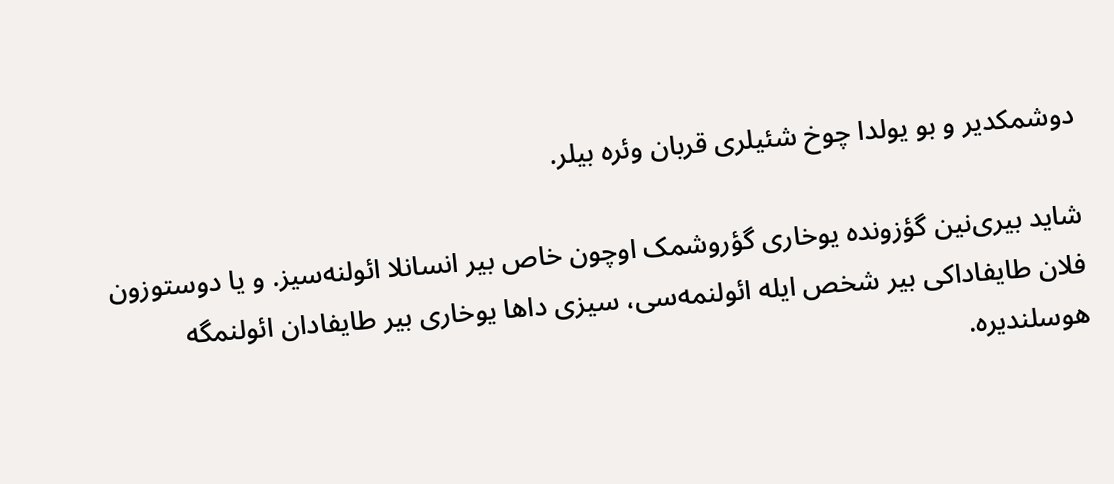دوشمکدیر و بو یولدا چوخ شئیلری قربان وئره بیلر.

شاید بیری‌نین گؤزونده یوخاری گؤروشمک اوچون خاص بیر انسانلا ائولنه‌سیز. و یا دوستوزون فلان طایفاداکی بیر شخص ایله ائولنمه‌سی، سیزی داها یوخاری بیر طایفادان ائولنمگه هوسلندیره.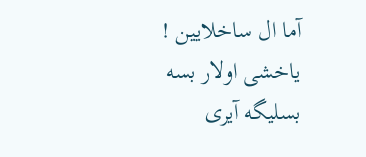آما ال ساخلایین ! یاخشی اولار بسه‌ بسلیگه آیری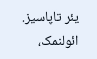یئر تاپاسیز. ائولنمک،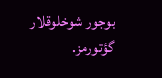بوجور شوخلوقلار گؤتورمز.